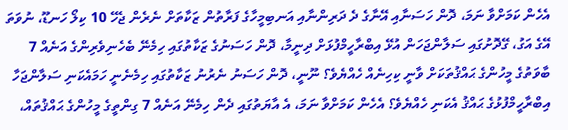އެހެން ކަމަށްވާ ނަމަ، ދޮން ހަސަނާއި އޭނާގެ ދެ ދަރިންނާއި އަނބިމީހާގެ ފަރާތުން ޒަކާތަށް ނެރެން ޖެހޭ 10 ކިލޯ ހަނޑޫ، ނުވަތަ އޭގެ އަގު، ގޭދޮށުގައި ސަލާންޖަހަން އުޅޭ އިބްރާހީމްފުޅަށް ދިނީމާ، ދޮން ހަސަނުގެ ޒަކާތުގައި ހިމެނޭ ބެހެނިވެރިންގެ އަނެއް 7 ބާވަތުގެ މީހުންގެ ޙައްޤުތަކަށް ވާނީ ކިހިނެއް ހެއްޔެވެ؟ ނޫނީ، ދޮން ހަސަނު ނެރުނު ޒަކާތުގައި ހިމެނެނީ ހަމައެކަނި ސަލާންޖަހާ އިބްރާހީމްފުޅުގެ ޙައްޤު އެކަނި ހެއްޔެވެ؟ އެހެން ކަމަށްވާ ނަމަ، އެ އާޔަތުގައި ދެން ހިމެނޭ އަނެއް 7 ގިންތީގެ މީހުންގެ ޙައްޤުތައް،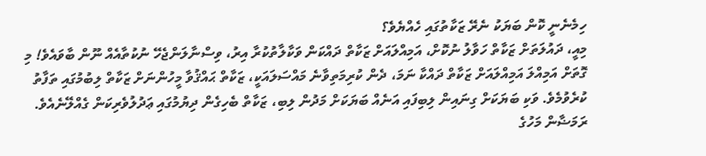ހިމެނެނީ ކޮން ބަޔަކު ނެރޭ ޒަކާތުގައި ހެއްޔެވެ؟
މިއީ، ދައުލަތަށް ޒަކާތް ހަވާލު ނުކޮށް، އަމިއްލައަށް ޒަކާތް ދައްކަން ވަކާލާތުކުރާ އިރު، ވިސްނާލަންޖެހޭ ނުކުތާއެއް ނޫން ބާވައެވެ! މި ގޮތަށް އަމިއްލަ އަމިއްލައަށް ޒަކާތް ދައްކާ ނަމަ، ދެން ކުރިމަތިވާނެ މައްސަލައަކީ، ޒަކާތް ޙައްޤުވާ މީހުންނަށް ޒަކާތް ލިބުމުގައި ތަފާތު ކުރެވުމެވެ. ވަކި ބަޔަކަށް ގިނައިން ލިބިފައި އަނެއް ބަޔަކަށް މަދުން ލިބި، ޒަކާތް ބެހިގެން ދިޔުމުގައި ޢަދުލުވެރިކަން ގެއްލޭނެއެވެ. ރަމަޟާން މަހުގެ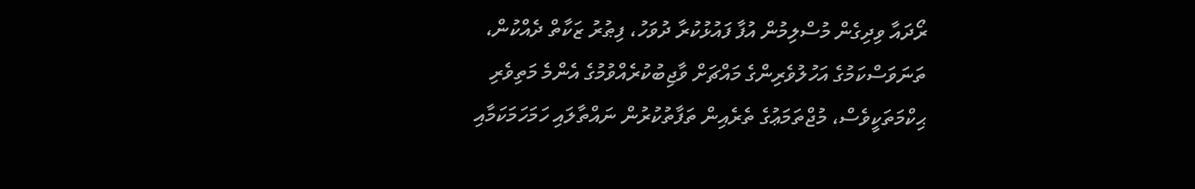ރޯދައާ ވިދިގެން މުސްލިމުން އުފާ ފައުޅުކުރާ ދުވަހު، ފިޠުރު ޒަކާތް ދެއްކުން، ތަނަވަސްކަމުގެ އަހުލުވެރިންގެ މައްޗަށް ވާޖިބުކުރެއްވުމުގެ އެންމެ މަތިވެރި ޙިކްމަތަކީވެސް، މުޖްތަމަޢުގެ ތެރެއިން ތަފާތުކުރުން ނައްތާލައި ހަމަހަމަކަމާއި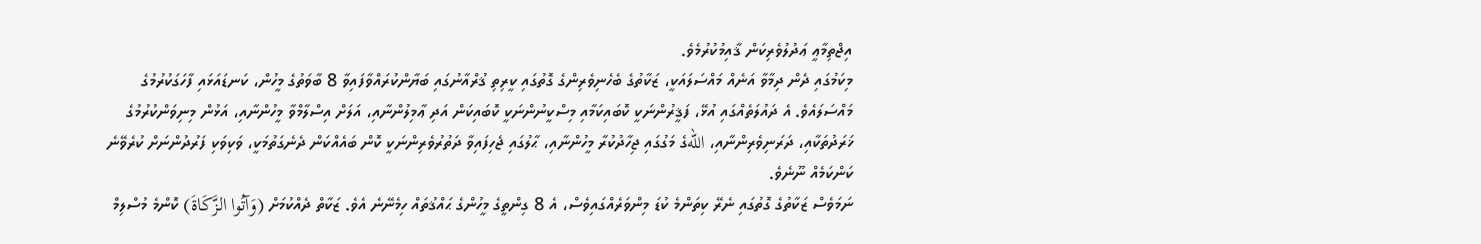އިޖްތިމާޢީ ޢަދުލުވެރިކަން ޤާއިމުކުރުމެވެ.
މިކަމުގައި ދެން ދިމާވާ އަނެއް މައްސަލައަކީ، ޒަކާތުގެ ބެހެނިވެރިންގެ ގޮތުގައި ކީރިތި ޤުރްއާނުގައި ބަޔާންކުރައްވާފައިވާ 8 ބާވަތުގެ މީހުން، ކަނޑައަޅައި ފާހަގަކުރުމުގެ މައްސަލައެވެ. އެ ދައުލަތެއްގައި އުޅޭ، ފަޤީރުންނަކީ ކޮބައިކަމާއި މިސްކީނުންނަކީ ކޮބައިކަން އަދި ޢާމިލުންނާއި، އަލަށް އިސްލާމްވާ މީހުންނާއި، އަޅުން މިނިވަންކުރުމުގެ ޚަރަދުތަކާއި، ދަރަނިވެރިންނާއި، اللهގެ މަގުގައި ޖިހާދުކުރާ މީހުންނާއި، ޙާލުގައި ޖެހިފައިވާ ދަތުރުވެރިންނަކީ ކޮން ބައެއްކަން ދެނެގަތުމަކީ، ވަކިވަކި ފަރުދުންނަށް ކުރެވޭނެ ކަންކަމެއް ނޫނެވެ.
ނަމަވެސް ޒަކާތުގެ ގޮތުގައި ނެރޭ ކިތަންމެ ކުޑަ މިންވަރެއްގައިވެސް، އެ 8 ގިންތީގެ މީހުންގެ ޙައްޤުތައް ހިމެނޭނެ އެވެ. ޒަކާތް ދެއްކުމަށް (وَآتُوا الزَّكَاةَ) ކޮންމެ މުސްލިމް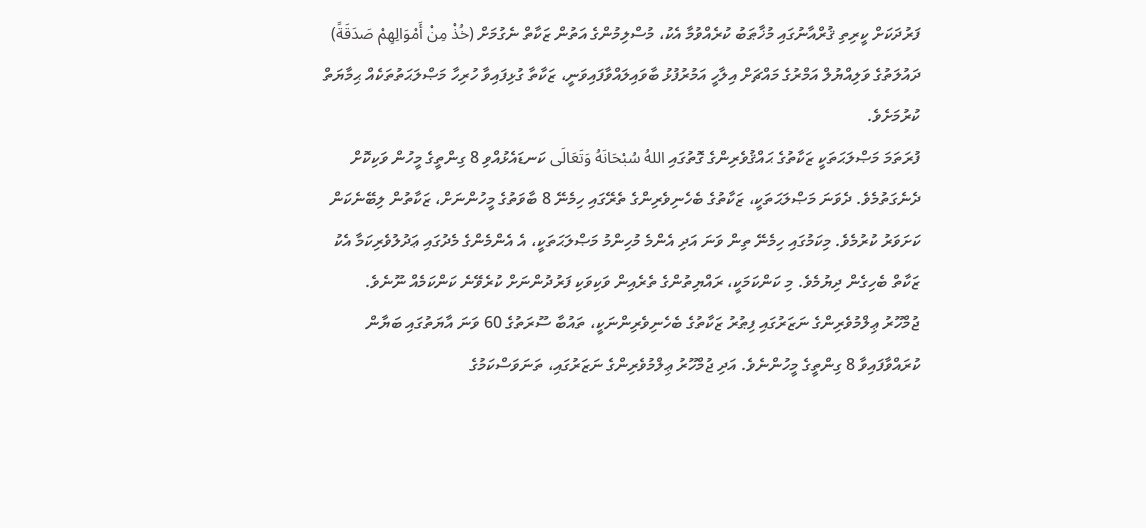ފަރުދަކަށް ކީރިތި ޤުރްއާނުގައި މުޚާޠަބު ކުރެއްވުމާ އެކު، މުސްލިމުންގެ އަތުން ޒަކާތް ނެގުމަށް (خُذْ مِنْ أَمْوَالِهِمْ صَدَقَةً) ދައުލަތުގެ ވަލިއްޔުލް އަމްރުގެ މައްޗަށް އިލާހީ އަމުރުފުޅު ބާވައިލައްވާފައިވަނީ، ޒަކާތާ ގުޅިފައިވާ ހުރިހާ މަޞްލަޙަތުތަކެއް ޙިމާޔަތް ކުރުމަށެވެ.
ފުރަތަމަ މަޞްލަޙަތަކީ ޒަކާތުގެ ޙައްޤުވެރިންގެ ގޮތުގައި اللهُ سُبْحَانَهُ وَتَعَالَى ކަނޑައެޅުއްވި 8 ގިންތީގެ މީހުން ވަކިކޮށް ދެނެގަތުމެވެ. ދެވަނަ މަޞްލަޙަތަކީ، ޒަކާތުގެ ބެހެނިވެރިންގެ ތެރޭގައި ހިމެނޭ 8 ބާވަތުގެ މީހުންނަށް، ޒަކާތުން ލިބޭނެކަން ކަށަވަރު ކުރުމެވެ. މިކަމުގައި ހިމެނޭ ތިން ވަނަ އަދި އެންމެ މުހިންމު މަޞްލަޙަތަކީ، އެ އެންމެންގެ މެދުގައި ޢަދުލުވެރިކަމާ އެކު ޒަކާތް ބެހިގެން ދިޔުމެވެ. މި ކަންކަމަކީ، ރައްޔިތުންގެ ތެރެއިން ވަކިވަކި ފަރުދުންނަށް ކުރެވޭނެ ކަންކަމެއް ނޫނެވެ.
ޖުމްހޫރު ޢިލްމުވެރިންގެ ނަޒަރުގައި ފިޠުރު ޒަކާތުގެ ބެހެނިވެރިންނަކީ، ތައުބާ ސޫރަތުގެ 60 ވަނަ އާޔަތުގައި ބަޔާން ކުރައްވާފައިވާ 8 ގިންތީގެ މީހުންނެވެ. އަދި ޖުމްހޫރު ޢިލްމުވެރިންގެ ނަޒަރުގައި، ތަނަވަސްކަމުގެ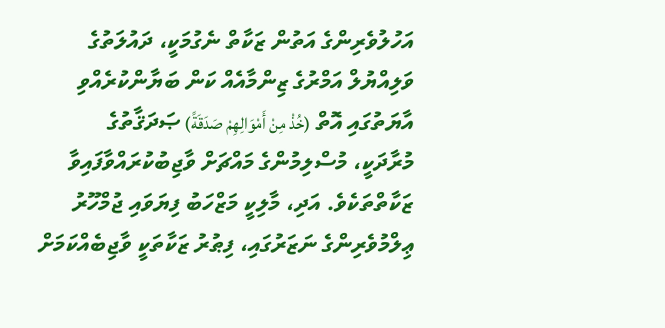އަހުލުވެރިންގެ އަތުން ޒަކާތް ނެގުމަކީ، ދައުލަތުގެ ވަލިއްޔުލް އަމްރުގެ ޒިންމާއެއް ކަން ބަޔާންކުރެއްވި އާޔަތުގައި އޮތް (خُذْ مِنْ أَمْوَالِهِمْ صَدَقَةً) ޞަދަޤާތުގެ މުރާދަކީ، މުސްލިމުންގެ މައްޗަށް ވާޖިބުކުރައްވާފައިވާ ޒަކާތްތަކެވެ. އަދި، މާލިކީ މަޒްހަބު ފިޔަވައި ޖުމްހޫރު ޢިލްމުވެރިންގެ ނަޒަރުގައި، ފިޠުރު ޒަކާތަކީ ވާޖިބެއްކަމަށް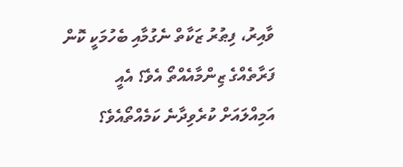ވާއިރު، ފިޠުރު ޒަކާތް ނެގުމާއި ބެހުމަކީ ކޮން ފަރާތެއްގެ ޒިންމާއެއްތޯ އެވެ؟ އެއީ އަމިއްލައަށް ކުރެވިދާނެ ކަމެއްތޯއެވެ؟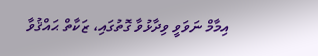އިމާމް ނަވަވީ ވިދާޅުވާ ގޮތުގައި، ޒަކާތް ޙައްޤުވާ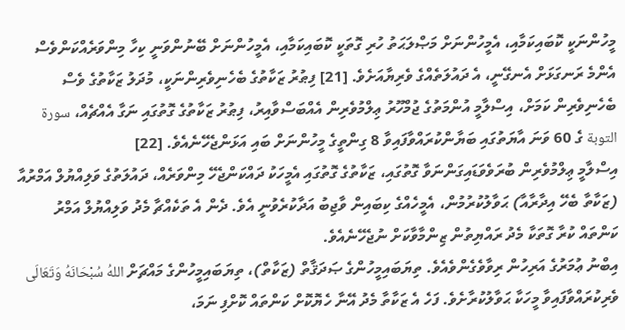މީހުންނަކީ ކޮބައިކަމާއި، އެމީހުންނަށް މަޞްލަޙަތު ހުރި ގޮތަކީ ކޮބައިކަމާއި، އެމީހުންނަށް ބޭނުންވަނީ ކިހާ މިންވަރެއްކަންވެސް އެންމެ ރަނގަޅަށް އެނގޭނީ، އެ ދައުލަތެއްގެ ވެރިޔާއަށެވެ. [21] ފިޠުރު ޒަކާތުގެ ބެހެނިވެރިންނަކީ، މުދަލު ޒަކާތުގެ ވެސް ބެހެނިވެރިން ކަމަށް، އިސްލާމީ އުންމަތުގެ ޖުމްހޫރު ޢިލްމުވެރިން އެއްބަސްވާއިރު، ފިޠުރު ޒަކާތުގެ ގޮތުގައި ނަގާ އެއްޗެއް، سورة التوبة ގެ 60 ވަނަ އާޔަތުގައި ބަޔާންކުރައްވާފައިވާ 8 ގިންތީގެ މީހުންނަށް ބައި އަޅަންޖެހޭނެއެވެ. [22]
އިސްލާމީ ޢިލްމުވެރިން ބުރަވެވަޑައިގަންނަވާ ގޮތުގައި، ޒަކާތުގެ ގޮތުގައި އެމީހަކު ދައްކަންޖެހޭ މިންވަރެއް، ދައުލަތުގެ ވަލިއްޔުލް އަމްރުއާ (ޒަކާތާ ބެހޭ އިދާރާއާ) ޙަވާލުކުރުމުން، އެމީހެއްގެ ކިބައިން ވާޖިބު އަދާކުރެވުނީ އެވެ. ދެން އެ ތަކެއްޗާ މެދު ވަލިއްޔުލް އަމްރު ކަންތައް ކުރާ ގޮތަކާ މެދު ރައްޔިތުން ޒިންމާވާކަށް ނުޖެހޭނެއެވެ.
އިބްނު ޢުމަރުގެ އަރިހުން ރިވާވެގެންވެއެވެ. ތިޔަބައިމީހުންގެ ޞަދަޤާތް (ޒަކާތް)، ތިޔަބައިމީހުންގެ މައްޗަށް اللهُ سُبْحَانَهُ وَتَعَالَى ވެރިކުރައްވާފައިވާ މީހަކާ ޙަވާލުކުރާށެވެ. ފަހެ އެ ޒަކާތާ މެދު އޭނާ ހެޔޮކޮށް ކަންތައް ކޮށްފި ނަމަ،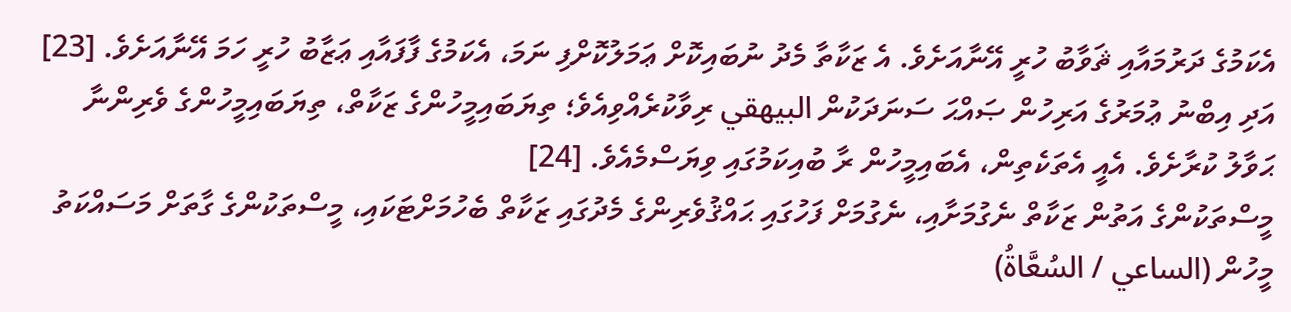އެކަމުގެ ދަރުމައާއި ޘަވާބު ހުރީ އޭނާއަށެވެ. އެ ޒަކާތާ މެދު ނުބައިކޮށް ޢަމަލުކޮށްފި ނަމަ، އެކަމުގެ ފާފައާއި ޢަޒާބު ހުރީ ހަމަ އޭނާއަށެވެ. [23] އަދި އިބްނު ޢުމަރުގެ އަރިހުން ޞައްޙަ ސަނަދަކުން البيهقي ރިވާކުރެއްވިއެވެ؛ ތިޔަބައިމީހުންގެ ޒަކާތް، ތިޔަބައިމީހުންގެ ވެރިންނާ ޙަވާލު ކުރާށެވެ. އެއީ އެތަކެތިން، އެބައިމީހުން ރާ ބުއިކަމުގައި ވިޔަސްމެއެވެ. [24]
މީސްތަކުންގެ އަތުން ޒަކާތް ނެގުމަށާއި، ނެގުމަށް ފަހުގައި ޙައްޤުވެރިންގެ މެދުގައި ޒަކާތް ބެހުމަށްޓަކައި، މީސްތަކުންގެ ގާތަށް މަސައްކަތު މީހުން (الساعي / السُعَّاةُ)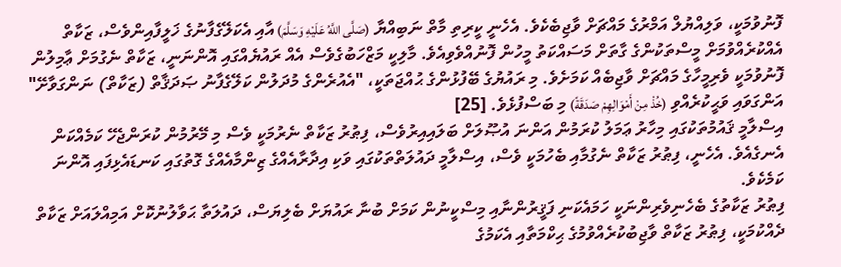ފޮނުވުމަކީ، ވަލިއްޔުލް އަމްރުގެ މައްޗަށް ވާޖިބެކެވެ. އެހެނީ ކީރިތި މާތް ނަބިއްޔާ (صَلَّى اللَّهُ عَلَيْهِ وَسَلَّمَ) އާއި އެކަލޭގެފާނުގެ ޚަލީފާއިންވެސް، ޒަކާތް އެއްކުރެއްވުމަށް މީސްތަކުންގެ ގާތަށް މަސައްކަތު މީހުން ފޮނުއްވެވިއެވެ. މާލިކީ މަޒްހަބުގެވެސް އެއް ރައުޔެއްގައި އޮންނަނީ، ޒަކާތް ނެގުމަށް ޢާމިލުން ފޮނުވުމަކީ ވެރިމީހާގެ މައްޗަށް ވާޖިބެއް ކަމަށެވެ. މި ރައުޔުގެ ބޭފުޅުންގެ ޙުއްޖަތަކީ، "އެއުރެންގެ މުދަލުން ކަލޭގެފާނު ޞަދަޤާތް (ޒަކާތް) ނަންގަވާށޭ" އަންގަވައި ވަޙީކުރެއްވި (خُذْ مِنْ أَمْوَالِهِمْ صَدَقَةً) މި ބަސްފުޅެވެ. [25]
އިސްލާމީ ޤައުމުތަކުގައި މިހާރު ޢަމަލު ކުރަމުން އަންނަ އުޞޫލަށް ބަލައިއިރުވެސް، ފިޠުރު ޒަކާތް ނެރުމަކީ ވެސް މި މޭރުމުން ކުރަންޖެހޭ ކަމެއްކަން އެނގެއެވެ. އެހެނީ، ފިޠުރު ޒަކާތް ނެގުމާއި ބެހުމަކީ ވެސް، އިސްލާމީ ދައުލަތްތަކުގައި ވަކި އިދާރާއެއްގެ ޒިންމާއެއްގެ ގޮތުގައި ކަނޑައެޅިފައި އޮންނަ ކަމެކެވެ.
ފިޠުރު ޒަކާތުގެ ބެހެނިވެރިންނަކީ ހަމައެކަނި ފަޤީރުންނާއި މިސްކީނުން ކަމަށް ބުނާ ރައުޔަށް ބެލިޔަސް، ދައުލަތާ ޙަވާލުނުކޮށް އަމިއްލައަށް ޒަކާތް ދެއްކުމަކީ، ފިޠުރު ޒަކާތް ވާޖިބުކުރެއްވުމުގެ ޙިކްމަތާއި އެކަމުގެ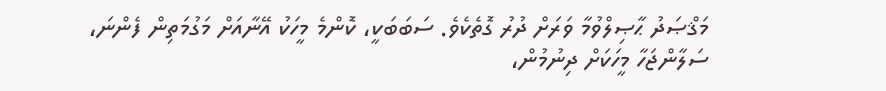މަޤްޞަދު ޙާޞިލްވުމާ ވަރަށް ދުރު ގޮތެކެވެ. ސަބަބަކީ، ކޮންމެ މީހަކު އޭނާއަށް މަގުމަތިން ފެންނަ، ސަލާންޖަހާ މީހަކަށް ދިނުމުން،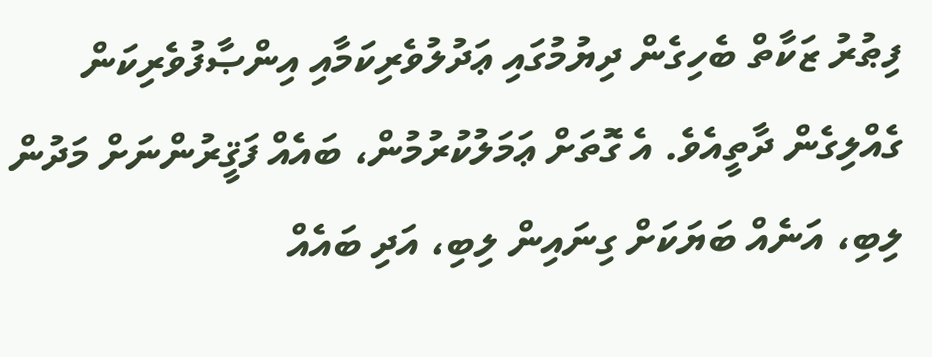ފިޠުރު ޒަކާތް ބެހިގެން ދިޔުމުގައި ޢަދުލުވެރިކަމާއި އިންޞާފުވެރިކަން ގެއްލިގެން ދާތީއެވެ. އެ ގޮތަށް ޢަމަލުކުރުމުން، ބައެއް ފަޤީރުންނަށް މަދުން ލިބި، އަނެއް ބަޔަކަށް ގިނައިން ލިބި، އަދި ބައެއް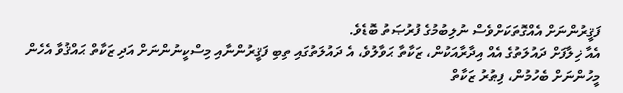ފަޤީރުންނަށް އެއްގޮތަކަށްވެސް ނުލިބުމުގެ ފުރުޞަތު ބޮޑެވެ.
އެއާ ޚިލާފަށް ދައުލަތުގެ އެއް އިދާރާއަކުން، ޒަކާތާ ޙަވާލުވެ، އެ ދައުލަތުގައި ތިބި ފަޤީރުންނާއި މިސްކީނުންނަށް އަދި ޒަކާތް ޙައްޤުވާ އެހެން މީހުންނަށް ބެހުމުން، ފިޠުރު ޒަކާތް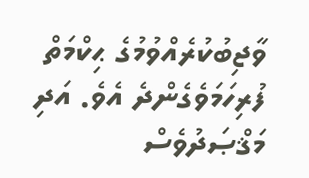ވާޖިބުކުރެއްވުމުގެ ޙިކްމަތް ފުރިހަމަވެގެންދެ އެވެ. އަދި މަޤްޞަދުވެސް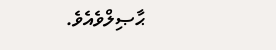ޙާޞިލްވެއެވެ.